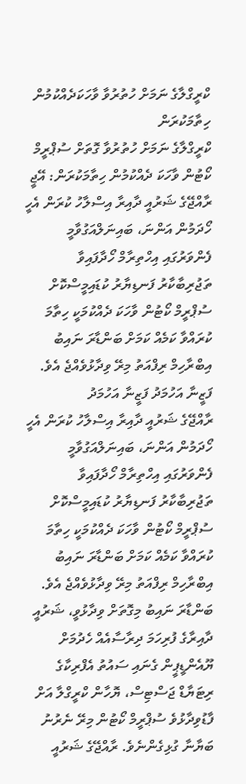ކްރީގްލާގެ ނަމަށް ހުތުރުވާ ވާހަކަދެއްކުމުން ހިތާމަކުރަން
ކްރީގްލާގެ ނަމަށް ހުތުރުވާ ގޮތަށް ސުޕްރީމް ކޯޓުން ވާހަކަ ދެއްކުމުން ހިތާމަކުރަން: އޭޖީ
ރާއްޖޭގެ ޝަރުއީ ދާއިރާ އިސްލާހު ކުރަން އެހީ ހޯދަމުން އަންނަ، ބައިނަލްއަގުވާމީ ފެންވަރުގައި އިހްތިރާމް ހޯދާފައިވާ ތަޖުރިބާކާރު ފަނޑިޔާރު ކުޑައިމީސްކޮށް ސުޕްރީމް ކޯޓުން ވާހަކަ ދެއްކުމަކީ ހިތާމަ ކުރައްވާ ކަމެއް ކަމަށް ބަންޑާރަ ނައިބު އިބްރާހިމް ރިފްއަތު މިރޭ ވިދާޅުވެއްޖެ އެވެ.
ފަޒީނާ އަހުމަދު ފަޒީނާ އަހުމަދު
ރާއްޖޭގެ ޝަރުއީ ދާއިރާ އިސްލާހު ކުރަން އެހީ ހޯދަމުން އަންނަ، ބައިނަލްއަގުވާމީ ފެންވަރުގައި އިހްތިރާމް ހޯދާފައިވާ ތަޖުރިބާކާރު ފަނޑިޔާރު ކުޑައިމީސްކޮށް ސުޕްރީމް ކޯޓުން ވާހަކަ ދެއްކުމަކީ ހިތާމަ ކުރައްވާ ކަމެއް ކަމަށް ބަންޑާރަ ނައިބު އިބްރާހިމް ރިފްއަތު މިރޭ ވިދާޅުވެއްޖެ އެވެ.
ބަންޑާރަ ނައިބު މިގޮތަށް ވިދާޅުވީ، ޝަރުއީ ދާއިރާގެ ފުރިހަމަ ދިރާސާއެއް ހެދުމަށް ޔޫއެންޑީޕީން ގެނައި ސައުތު އެފްރިކާގެ ރިޓަޔާޑް ޖަސްޓިސް، ޔޮހާން ކްރީގްލާ އަށް ފާޑުވިދާޅުވެ ސުޕްރީމް ކޯޓުން މިރޭ ނެރުނު ބަޔާނާ ގުޅިގެންނެވެ. ރާއްޖޭގެ ޝަރުއީ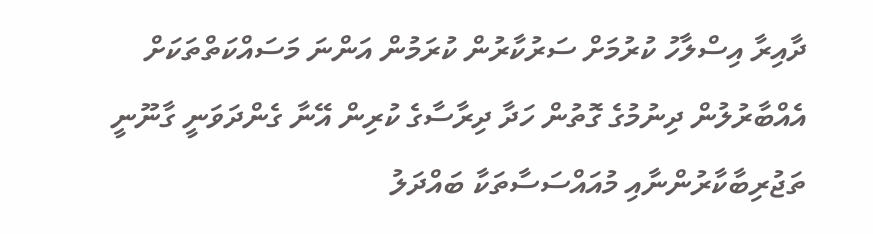ދާއިރާ އިސްލާހު ކުރުމަށް ސަރުކާރުން ކުރަމުން އަންނަ މަސައްކަތްތަކަށް އެއްބާރުލުން ދިނުމުގެ ގޮތުން ހަދާ ދިރާސާގެ ކުރިން އޭނާ ގެންދަވަނީ ގާނޫނީ ތަޖުރިބާކާރުންނާއި މުއައްސަސާތަކާ ބައްދަލު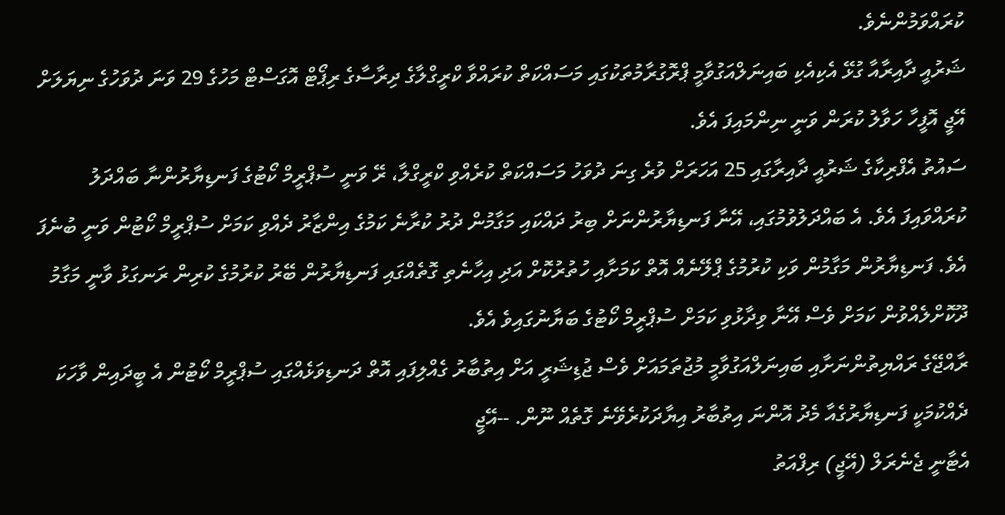ކުރައްވަމުންނެވެ.
ޝަރުއީ ދާއިރާއާ ގުޅޭ އެކިއެކި ބައިނަލްއަގުވާމީ ޕްރޮގުރާމުތަކުގައި މަސައްކަތް ކުރައްވާ ކްރީގްލާގެ ދިރާސާގެ ރިޕޯޓް އޮގަސްޓް މަހުގެ 29 ވަނަ ދުވަހުގެ ނިޔަލަށް އޭޖީ އޮފީހާ ހަވާލު ކުރަން ވަނީ ނިންމައިފަ އެވެ.
ސައުތު އެފްރިކާގެ ޝަރުއީ ދާއިރާގައި 25 އަހަރަށް ވުރެ ގިނަ ދުވަހު މަސައްކަތް ކުރެއްވި ކްރީގްލާ، ރޭ ވަނީ ސުޕްރީމް ކޯޓުގެ ފަނޑިޔާރުންނާ ބައްދަލު ކުރައްވައިފަ އެވެ. އެ ބައްދަލުވުމުގައި، އޭނާ ފަނޑިޔާރުންނަށް ބިރު ދައްކައި މަގާމުން ދުރު ކުރާނެ ކަމުގެ އިންޒާރު ދެއްވި ކަމަށް ސުޕްރީމް ކޯޓުން ވަނީ ބުނެފަ އެވެ. ފަނޑިޔާރުން މަގާމުން ވަކި ކުރުމުގެ ޕްލޭނެއް އޮތް ކަމަށާއި ހުތުރުކޮށް އަދި އިހާނެތި ގޮތެއްގައި ފަނޑިޔާރުން ބޭރު ކުރުމުގެ ކުރިން ރަނގަޅު ވާނީ މަގާމު ދޫކޮށްލެއްވުން ކަމަށް ވެސް އޭނާ ވިދާޅުވި ކަމަށް ސުޕްރީމް ކޯޓުގެ ބަޔާނުގައިވެ އެވެ.
ރާއްޖޭގެ ރައްޔިތުންނަށާއި ބައިނަލްއަގުވާމީ މުޖުތަމައަށް ވެސް ޖުޑިޝަރީ އަށް އިތުބާރު ގެއްލިފައި އޮތް ދަނޑިވަޅެއްގައި ސުޕްރީމް ކޯޓުން އެ ބީދައިން ވާހަކަ ދެއްކުމަކީ ފަނޑިޔާރުގެއާ މެދު އޮންނަ އިތުބާރު އިޔާދަކުރެވޭނެ ގޮތެއް ނޫން. --އޭޖީ
އެޓާނީ ޖެނެރަލް (އޭޖީ) ރިފްއަތު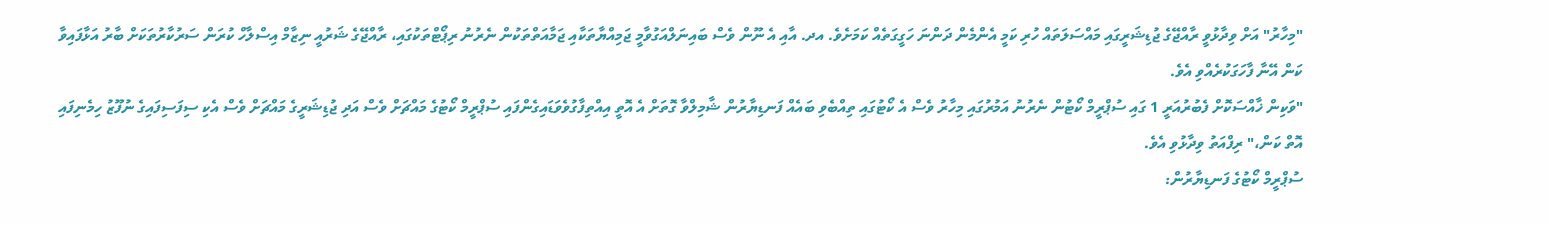"މިހާރު" އަށް ވިދާޅުވީ ރާއްޖޭގެ ޖުޑިޝަރީގައި މައްސަލަތައް ހުރި ކަމީ އެންމެން ދަންނަ ހަގީގަތެއް ކަމަށެވެ. އދ. އާއި އެ ނޫން ވެސް ބައިނަލްއަގުވާމީ ޖަމިއްޔާތަކާއި ޖަމާއަތްތަކުން ނެރުނު ރިޕޯޓްތަކުގައި، ރާއްޖޭގެ ޝަރުއީ ނިޒާމް އިސްލާހް ކުރަން ސަރުކާރުތަކަށް ބާރު އަޅާފައިވާ ކަން އޭނާ ފާހަގަކުރެއްވި އެވެ.
"ވަކިން ޚާއްސަކޮށް ފެބުރުއަރީ 1 ގައި ސުޕްރީމް ކޯޓުން ނެރުނު އަމުރުގައި މިހާރު ވެސް އެ ކޯޓުގައި ތިއްބެވި ބައެއް ފަނޑިޔާރުން ޝާމިލްވާ ގޮތަށް އެ އޮތީ އިއްތިފާގުވެވަޑައިގެންފައި ސުޕްރީމް ކޯޓުގެ މައްޗަށް ވެސް އަދި ޖުޑިޝަރީގެ މައްޗަށް ވެސް އެކި ސިފަސިފައިގެ ނުފޫޒު ހިމެނިފައި އޮތް ކަން،" ރިފްއަތު ވިދާޅުވި އެވެ.
ސުޕްރީމް ކޯޓުގެ ފަނޑިޔާރުން: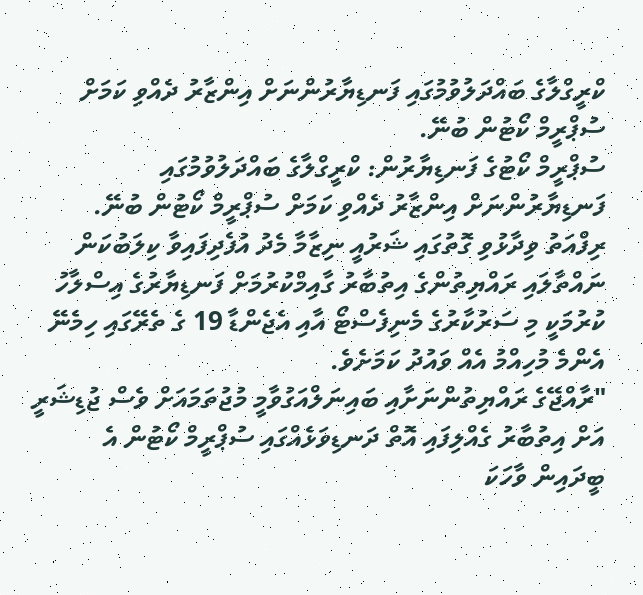ކްރީގްލާގެ ބައްދަލުވުމުގައި ފަނޑިޔާރުންނަށް އިންޒާރު ދެއްވި ކަމަށް ސުޕްރީމް ކޯޓުން ބުނޭ.
ސުޕްރީމް ކޯޓުގެ ފަނޑިޔާރުން: ކްރީގްލާގެ ބައްދަލުވުމުގައި ފަނޑިޔާރުންނަށް އިންޒާރު ދެއްވި ކަމަށް ސުޕްރީމް ކޯޓުން ބުނޭ.
ރިފްއަތު ވިދާޅުވި ގޮތުގައި ޝަރުއީ ނިޒާމާ މެދު އުފެދިފައިވާ ކިލަބުކަން ނައްތާލައި ރައްޔިތުންގެ އިތުބާރު ގާއިމްކުރުމަށް ފަނޑިޔާރުގެ އިސްލާހު ކުރުމަކީ މި ސަރުކާރުގެ މެނިފެސްޓޯ އާއި އެޖެންޑާ 19 ގެ ތެރޭގައި ހިމެނޭ އެންމެ މުހިއްމު އެއް ވައުދު ކަމަށެވެ.
"ރާއްޖޭގެ ރައްޔިތުންނަށާއި ބައިނަލްއަގުވާމީ މުޖުތަމައަށް ވެސް ޖުޑިޝަރީ އަށް އިތުބާރު ގެއްލިފައި އޮތް ދަނޑިވަޅެއްގައި ސުޕްރީމް ކޯޓުން އެ ބީދައިން ވާހަކަ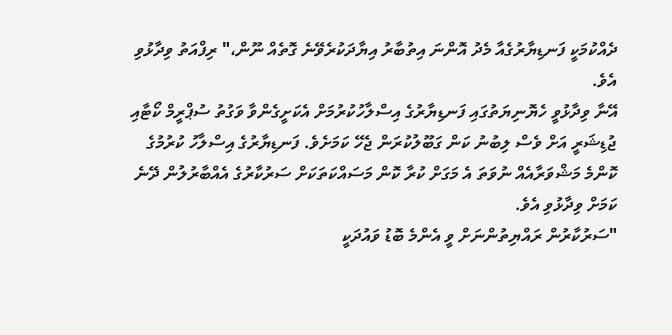ދެއްކުމަކީ ފަނޑިޔާރުގެއާ މެދު އޮންނަ އިތުބާރު އިޔާދަކުރެވޭނެ ގޮތެއް ނޫން،" ރިފްއަތު ވިދާޅުވި އެވެ.
އޭނާ ވިދާޅުވީ ހެޔޮނިޔަތުގައި ފަނޑިޔާރުގެ އިސްލާހުކުރުމަށް އެކަށީގެންވާ ވަގުތު ސުޕްރީމް ކޯޓާއި ޖުޑިޝަރީ އަށް ވެސް ލިބުނު ކަން ގަބޫލުކުރަން ޖެހޭ ކަމަށެވެ. ފަނޑިޔާރުގެ އިސްލާހު ކުރުމުގެ ކޮންމެ މަޝްވަރާއެއް ނުވަތަ އެ މަގަށް ކުރާ ކޮން މަސައްކަތަކަށް ސަރުކާރުގެ އެއްބާރުލުން ދޭނެ ކަމަށް ވިދާޅުވި އެވެ.
"ސަރުކާރުން ރައްޔިތުންނަށް ވީ އެންމެ ބޮޑު ވައުދަކީ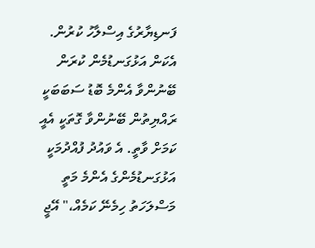ފަނޑިޔާރުގެ އިސްލާހު ކުރުން. އެކަން އަޅުގަނޑުމެން ކުރަން ބޭނުންވާ އެންމެ ބޮޑު ސަބަބަކީ ރައްޔިތުން ބޭނުންވާ ގޮތަކީ އެއީ ކަމަށް ވާތީ. އެ ވައުދު ފުއްދުމަކީ އަޅުގަނޑުމެންގެ އެންމެ މަތީ މަސްލަހަތު ހިމެނޭ ކަމެއް،" އޭޖީ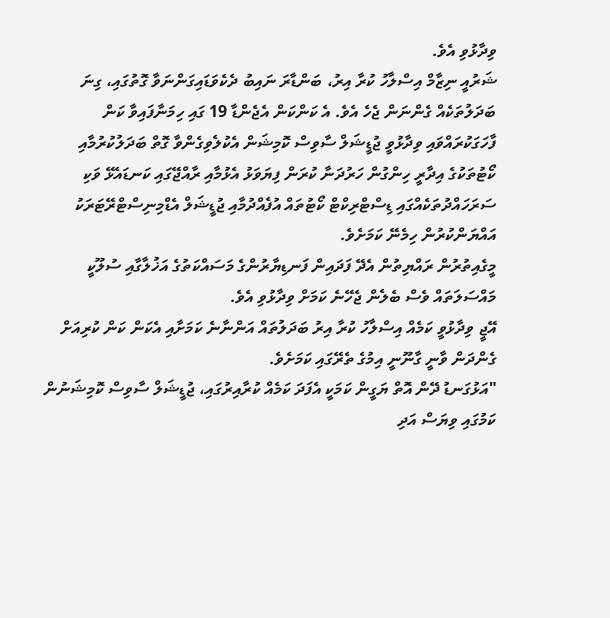ވިދާޅުވި އެވެ.
ޝަރުއީ ނިޒާމް އިސްލާހު ކުރާ އިރު، ބަންޑާރަ ނައިބު ދެކެވަޑައިގަންނަވާ ގޮތުގައި، ގިނަ ބަދަލުތަކެއް ގެންނަން ޖެހެ އެވެ. އެ ކަންކަން އެޖެންޑާ 19 ގައި ހިމަނާފައިވާ ކަން ފާހަގަކުރައްވައި ވިދާޅުވީ ޖުޑީޝަލް ސާވިސް ކޮމިޝަން އެކުލެވިގެންވާ ގޮތް ބަދަލުކުރުމާއި ކޯޓުތަކުގެ އިދާރީ ހިންގުން ހަރުދަނާ ކުރަން ފިޔަވަޅު އެޅުމާއި ރާއްޖޭގައި ކަނޑައެޅޭ ވަކި ސަރަހައްދުތަކެއްގައި ޑިސްޓްރިކްޓް ކޯޓުތައް އުފެއްދުމާއި ޖުޑީޝަލް އެޑްމިނިސްޓްރޭޓަރަކު އައްޔަންކުރުން ހިމެނޭ ކަމަށެވެ.
މީގެއިތުރުން ރައްޔިތުން އެދޭ ފަދައިން ފަނޑިޔާރުންގެ މަސައްކަތުގެ އަޚުލާގާއި ސުލޫކީ މައްސަލަތައް ވެސް ބެލެން ޖެހޭނެ ކަމަށް ވިދާޅުވި އެވެ.
އޭޖީ ވިދާޅުވީ ކަމެއް އިސްލާހު ކުރާ އިރު ބަދަލުތައް އަންނާނެ ކަމަށާއި އެކަން ކަން ކުރިއަށް ގެންދަން ވާނީ ގާނޫނީ އިމުގެ ތެރޭގައި ކަމަށެވެ.
"އަޅުގަނޑު ދޭން އޮތް ޔަގީން ކަމަކީ އެފަދަ ކަމެއް ކުރާއިރުގައި، ޖުޑީޝަލް ސާވިސް ކޮމިޝަނުން ކަމުގައި ވިޔަސް އަދި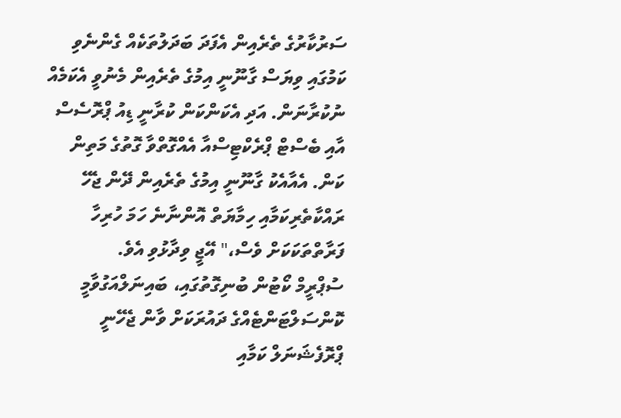ސަރުކާރުގެ ތެރެއިން އެފަދަ ބަދަލުތަކެއް ގެންނެވި ކަމުގައި ވިޔަސް ގާނޫނީ އިމުގެ ތެރެއިން މެނުވީ އެކަމެއް ނުކުރާނަން. އަދި އެކަންކަން ކުރާނީ ޑިއު ޕްރޮސެސް އާއި ބެސްޓް ޕްރެކްޓިސްއާ އެއްގޮތްވާ ގޮތުގެ މަތިން ކަން. އެއާއެކު ގާނޫނީ އިމުގެ ތެރެއިން ދޭން ޖެހޭ ރައްކާތެރިކަމާއި ހިމާޔަތް އޮންނާނެ ހަމަ ހުރިހާ ފަރާތްތަކަކަށް ވެސް،" އޭޖީ ވިދާޅުވި އެވެ.
ސުޕްރީމް ކޯޓުން ބުނިގޮތުގައި، ބައިނަލްއަގުވާމީ ކޮންސަލްޓަންޓެއްގެ ދައުރަކަށް ވާން ޖެހޭނީ ޕްރޮފެޝަނަލް ކަމާއި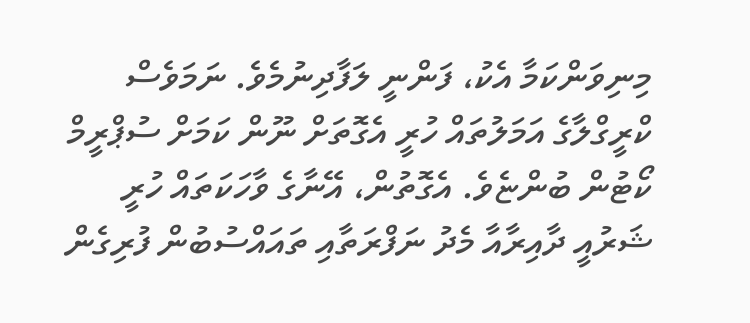މިނިވަންކަމާ އެކު، ފަންނީ ލަފާދިނުމެވެ. ނަމަވެސް ކްރީގްލާގެ އަމަލުތައް ހުރީ އެގޮތަށް ނޫން ކަމަށް ސުޕްރީމް ކޯޓުން ބުންޏެވެ. އެގޮތުން، އޭނާގެ ވާހަކަތައް ހުރީ ޝަރުއީ ދާއިރާއާ މެދު ނަފްރަތާއި ތައައްސުބުން ފުރިގެން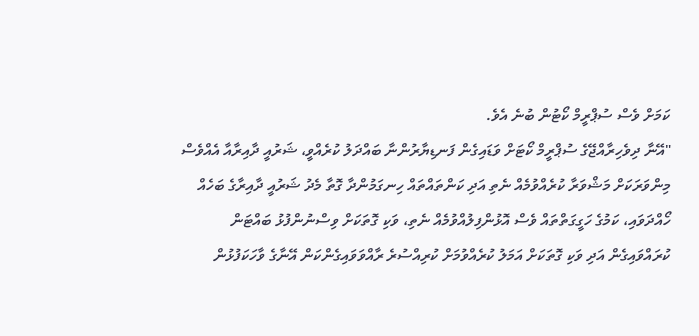ކަމަށް ވެސް ސުޕްރީމް ކޯޓުން ބުނެ އެވެ.
"އޭނާ ދިވެހިރާއްޖޭގެ ސުޕްރީމް ކޯޓަށް ވަޑައިގެން ފަނޑިޔާރުންނާ ބައްދަލު ކުރެއްވީ، ޝަރުއީ ދާއިރާއާ އެއްވެސް މިންވަރަކަށް މަޝްވަރާ ކުރެއްވުމެއް ނެތި އަދި ކަންތައްތައް ހިނގަމުންދާ ގޮތާ މެދު ޝަރުއީ ދާއިރާގެ ބަހެއް ހޯއްދަވައި، ކަމުގެ ހަގީގަތްތައް ވެސް އޮޅުންފިލުއްވުމެއް ނެތި، ވަކި ގޮތަކަށް ވިސްނުންފުޅު ބައްޓަން ކުރައްވައިގެން އަދި ވަކި ގޮތަކަށް އަމަލު ކުރެއްވުމަށް ކުރިއްސުރެ ރާއްވަވައިގެންކަން އޭނާގެ ވާހަކަފުޅުން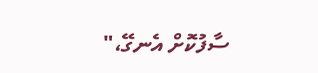ސާފުކޮށް އެނގޭ،"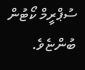ސުޕްރީމް ކޯޓުން ބުންޏެވެ.